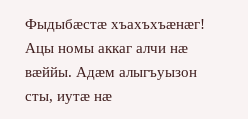Фыдыбæстæ хъахъхъæнæг! Ацы номы аккаг алчи нæ вæййы. Адæм алыгъуызон сты, иутæ нæ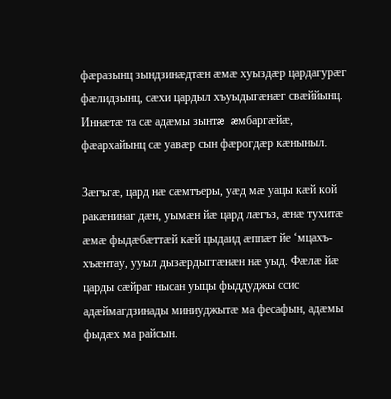фæразынц зындзинæдтæн æмæ хуыздæр цардагурæг фæлидзынц, сæхи цардыл хъуыдыгæнæг свæййынц. Иннæтæ та сæ адæмы зынтæ æмбаргæйæ, фæархайынц сæ уавæр сын фæрогдæр кæныныл.

Зæгъгæ, цард нæ сæмтъеры, уæд мæ уацы кæй кой ракæнинаг дæн, уымæн йæ цард лæгъз, æнæ тухитæ æмæ фыдæбæттæй кæй цыдаид æппæт йе ‘мцахъ-хъæнтау, ууыл дызæрдыггæнæн нæ уыд. Фæлæ йæ царды сæйраг нысан уыцы фыддуджы ссис адæймагдзинады миниуджытæ ма фесафын, адæмы фыдæх ма райсын.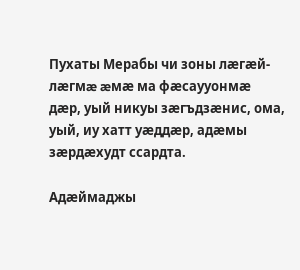Пухаты Мерабы чи зоны лæгæй-лæгмæ æмæ ма фæсаууонмæ дæр, уый никуы зæгъдзæнис, ома, уый, иу хатт уæддæр, адæмы зæрдæхудт ссардта.

Адæймаджы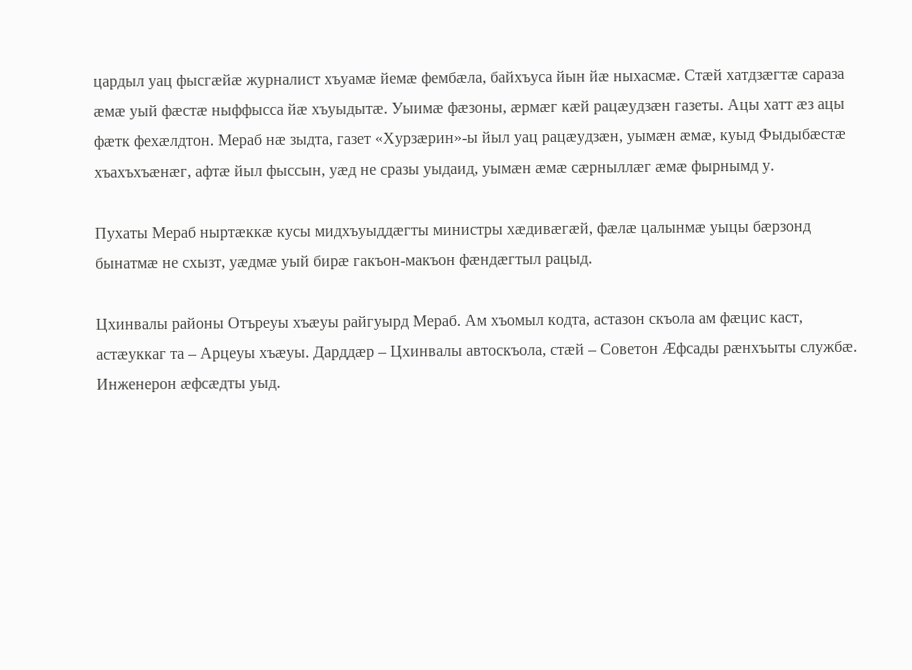цардыл уац фысгæйæ журналист хъуамæ йемæ фембæла, байхъуса йын йæ ныхасмæ. Стæй хатдзæгтæ сараза æмæ уый фæстæ ныффысса йæ хъуыдытæ. Уыимæ фæзоны, æрмæг кæй рацæудзæн газеты. Ацы хатт æз ацы фæтк фехæлдтон. Мераб нæ зыдта, газет «Хурзæрин»-ы йыл уац рацæудзæн, уымæн æмæ, куыд Фыдыбæстæ хъахъхъæнæг, афтæ йыл фыссын, уæд не сразы уыдаид, уымæн æмæ сæрныллæг æмæ фырнымд у.

Пухаты Мераб ныртæккæ кусы мидхъуыддæгты министры хæдивæгæй, фæлæ цалынмæ уыцы бæрзонд бынатмæ не схызт, уæдмæ уый бирæ гакъон-макъон фæндæгтыл рацыд.

Цхинвалы районы Отъреуы хъæуы райгуырд Мераб. Ам хъомыл кодта, астазон скъола ам фæцис каст, астæуккаг та – Арцеуы хъæуы. Дарддæр – Цхинвалы автоскъола, стæй – Советон Æфсады рæнхъыты службæ. Инженерон æфсæдты уыд.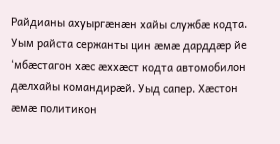Райдианы ахуыргæнæн хайы службæ кодта. Уым райста сержанты цин æмæ дарддæр йе ‘мбæстагон хæс æххæст кодта автомобилон дæлхайы командирæй. Уыд сапер. Хæстон æмæ политикон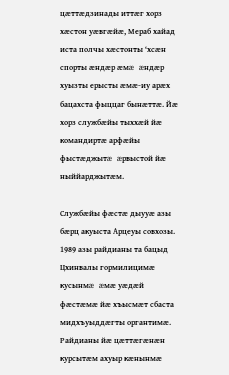цæттæдзинады иттæг хорз хæстон уæвгæйæ, Мераб хайад иста полчы хæстонты ‘хсæн спорты æндæр æмæ æндæр хуызты ерысты æмæ-иу арæх бацахста фыццаг бынæттæ. Йæ хорз службæйы тыххæй йæ командиртæ арфæйы фыстæджытæ æрвыстой йæ ныййарджытæм.

Службæйы фæстæ дыууæ азы бæрц акуыста Арцеуы совхозы. 1989 азы райдианы та бацыд Цхинвалы гормилицимæ кусынмæ æмæ уæдæй фæстæмæ йæ хъысмæт сбаста мидхъуыддæгты органтимæ. Райдианы йæ цæттæгæнæн курсытæм ахуыр кæнынмæ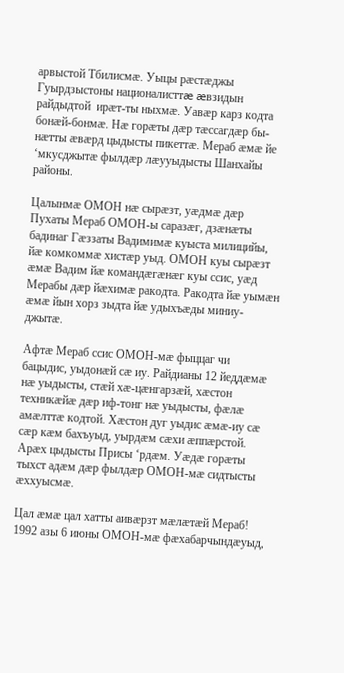арвыстой Тбилисмæ. Уыцы рæстæджы Гуырдзыстоны националисттæ æвзидын райдыдтой  ирæт-ты ныхмæ. Уавæр карз кодта бонæй-бонмæ. Нæ горæты дæр тæссагдæр бы-нæтты æвæрд цыдысты пикеттæ. Мераб æмæ йе ‘мкусджытæ фылдæр лæууыдысты Шанхайы районы.

Цалынмæ ОМОН нæ сырæзт, уæдмæ дæр Пухаты Мераб ОМОН-ы саразæг, дзæнæты бадинаг Гæззаты Вадимимæ куыста милицийы, йæ комкоммæ хистæр уыд. ОМОН куы сырæзт æмæ Вадим йæ командæгæнæг куы ссис, уæд Мерабы дæр йæхимæ ракодта. Ракодта йæ уымæн æмæ йын хорз зыдта йæ удыхъæды миниу-джытæ.

Афтæ Мераб ссис ОМОН-мæ фыццаг чи бацыдис, уыдонæй сæ иу. Райдианы 12 йеддæмæ нæ уыдысты, стæй хæ-цæнгарзæй, хæстон техникæйæ дæр иф-тонг нæ уыдысты, фæлæ амæлттæ кодтой. Хæстон дуг уыдис æмæ-иу сæ сæр кæм бахъуыд, уырдæм сæхи æппæрстой. Арæх цыдысты Присы ‘рдæм. Уæдæ горæты тыхст адæм дæр фылдæр ОМОН-мæ сидтысты æххуысмæ.

Цал æмæ цал хатты аивæрзт мæлæтæй Мераб!  1992 азы 6 июны ОМОН-мæ фæхабарчындæуыд,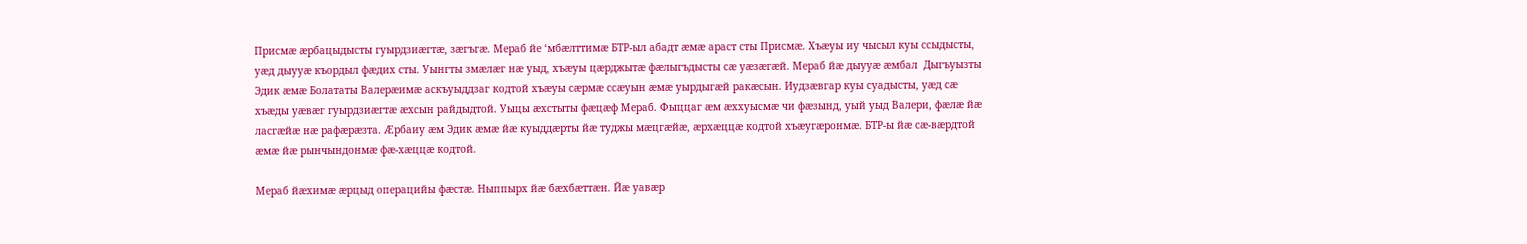Присмæ æрбацыдысты гуырдзиæгтæ, зæгъгæ. Мераб йе ‘мбæлттимæ БТР-ыл абадт æмæ араст сты Присмæ. Хъæуы иу чысыл куы ссыдысты, уæд дыууæ къордыл фæдих сты. Уынгты змæлæг нæ уыд, хъæуы цæрджытæ фæлыгъдысты сæ уæзæгæй. Мераб йæ дыууæ æмбал  Дыгъуызты Эдик æмæ Болататы Валерæимæ аскъуыддзаг кодтой хъæуы сæрмæ ссæуын æмæ уырдыгæй ракæсын. Иудзæвгар куы суадысты, уæд сæ хъæды уæвæг гуырдзиæгтæ æхсын райдыдтой. Уыцы æхстыты фæцæф Мераб. Фыццаг æм æххуысмæ чи фæзынд, уый уыд Валери, фæлæ йæ ласгæйæ нæ рафæрæзта. Æрбаиу æм Эдик æмæ йæ куыддæрты йæ туджы мæцгæйæ, æрхæццæ кодтой хъæугæронмæ. БТР-ы йæ сæ-вæрдтой æмæ йæ рынчындонмæ фæ-хæццæ кодтой.

Мераб йæхимæ æрцыд операцийы фæстæ. Ныппырх йæ бæхбæттæн. Йæ уавæр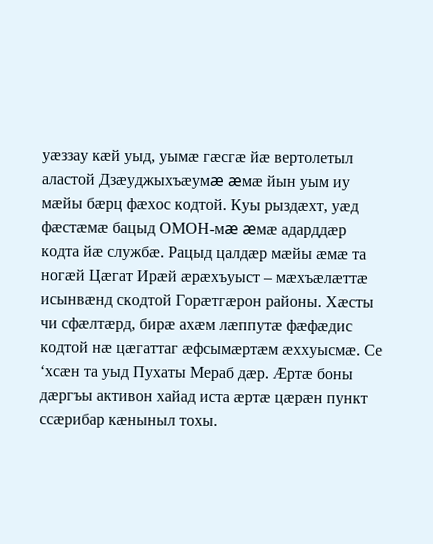уæззау кæй уыд, уымæ гæсгæ йæ вертолетыл аластой Дзæуджыхъæумæ æмæ йын уым иу мæйы бæрц фæхос кодтой. Куы рыздæхт, уæд фæстæмæ бацыд ОМОН-мæ æмæ адарддæр кодта йæ службæ. Рацыд цалдæр мæйы æмæ та ногæй Цæгат Ирæй æрæхъуыст – мæхъæлæттæ исынвæнд скодтой Горæтгæрон районы. Хæсты чи сфæлтæрд, бирæ ахæм лæппутæ фæфæдис кодтой нæ цæгаттаг æфсымæртæм æххуысмæ. Се ‘хсæн та уыд Пухаты Мераб дæр. Æртæ боны дæргъы активон хайад иста æртæ цæрæн пункт ссæрибар кæныныл тохы.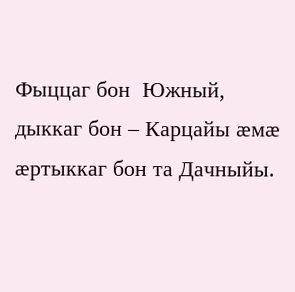Фыццаг бон  Южный, дыккаг бон – Карцайы æмæ æртыккаг бон та Дачныйы.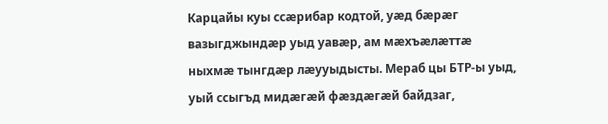Карцайы куы ссæрибар кодтой, уæд бæрæг вазыгджындæр уыд уавæр, ам мæхъæлæттæ ныхмæ тынгдæр лæууыдысты. Мераб цы БТР-ы уыд, уый ссыгъд мидæгæй фæздæгæй байдзаг,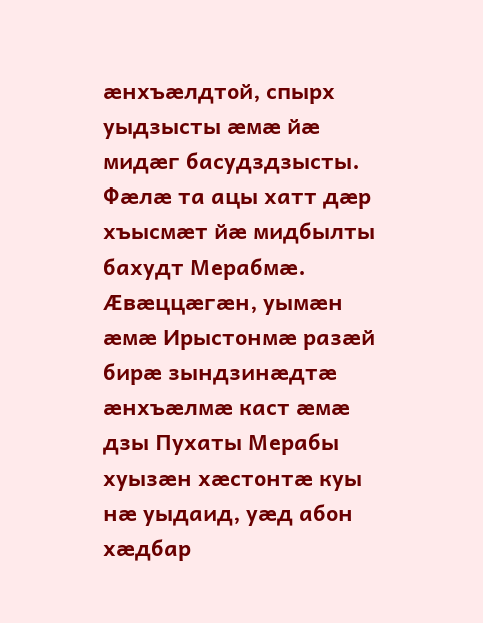æнхъæлдтой, спырх уыдзысты æмæ йæ мидæг басудздзысты. Фæлæ та ацы хатт дæр хъысмæт йæ мидбылты бахудт Мерабмæ. Æвæццæгæн, уымæн æмæ Ирыстонмæ разæй бирæ зындзинæдтæ æнхъæлмæ каст æмæ дзы Пухаты Мерабы хуызæн хæстонтæ куы нæ уыдаид, уæд абон хæдбар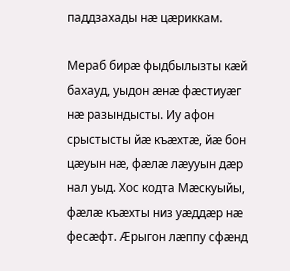паддзахады нæ цæриккам.

Мераб бирæ фыдбылызты кæй бахауд, уыдон æнæ фæстиуæг нæ разындысты. Иу афон срыстысты йæ къæхтæ, йæ бон цæуын нæ, фæлæ лæууын дæр нал уыд. Хос кодта Мæскуыйы, фæлæ къæхты низ уæддæр нæ фесæфт. Æрыгон лæппу сфæнд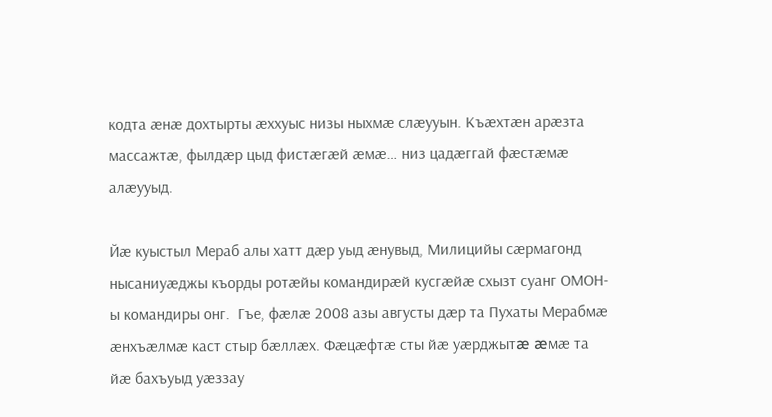кодта æнæ дохтырты æххуыс низы ныхмæ слæууын. Къæхтæн арæзта массажтæ, фылдæр цыд фистæгæй æмæ… низ цадæггай фæстæмæ алæууыд.

Йæ куыстыл Мераб алы хатт дæр уыд æнувыд, Милицийы сæрмагонд нысаниуæджы къорды ротæйы командирæй кусгæйæ схызт суанг ОМОН-ы командиры онг.  Гъе, фæлæ 2008 азы августы дæр та Пухаты Мерабмæ æнхъæлмæ каст стыр бæллæх. Фæцæфтæ сты йæ уæрджытæ æмæ та йæ бахъуыд уæззау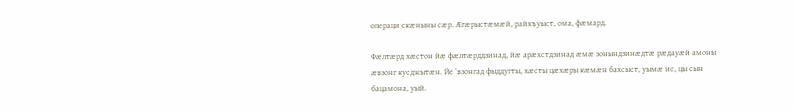операци скæныны сæр. Æгæрыстæмæй, райхъуыст, ома, фæмард.

Фæлтæрд хæстон йæ фæлтæрддзинад, йæ арæхстдзинад æмæ зонындзинæдтæ рæдауæй амоны æвзонг кусджытæн. Йе ‘взонгад фыддугты, хæсты цæхæры кæмæн бахсыст, уымæ ис, цы сын бацамона, уый.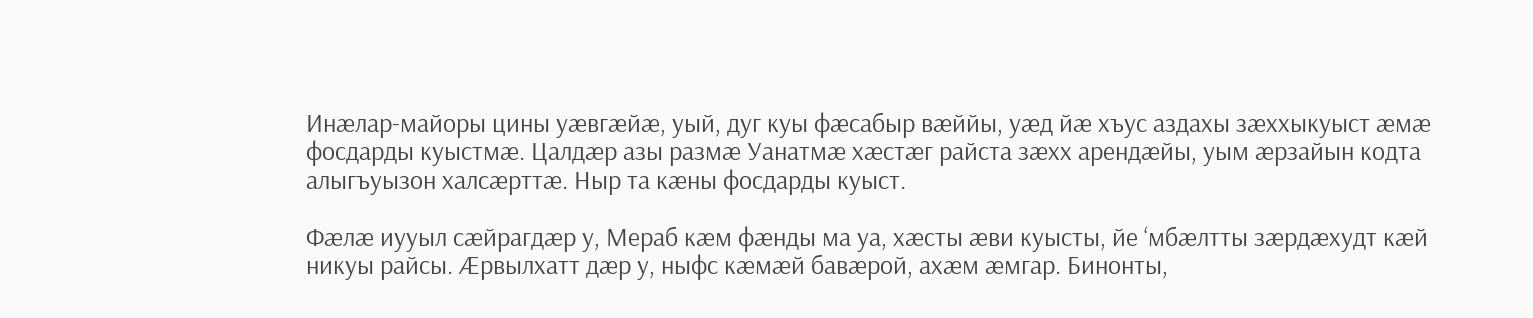Инæлар-майоры цины уæвгæйæ, уый, дуг куы фæсабыр вæййы, уæд йæ хъус аздахы зæххыкуыст æмæ фосдарды куыстмæ. Цалдæр азы размæ Уанатмæ хæстæг райста зæхх арендæйы, уым æрзайын кодта алыгъуызон халсæрттæ. Ныр та кæны фосдарды куыст.

Фæлæ иууыл сæйрагдæр у, Мераб кæм фæнды ма уа, хæсты æви куысты, йе ‘мбæлтты зæрдæхудт кæй никуы райсы. Æрвылхатт дæр у, ныфс кæмæй бавæрой, ахæм æмгар. Бинонты,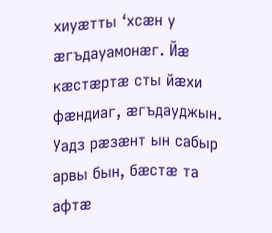хиуæтты ‘хсæн у æгъдауамонæг. Йæ кæстæртæ сты йæхи фæндиаг, æгъдауджын. Уадз рæзæнт ын сабыр арвы бын, бæстæ та афтæ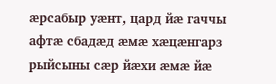æрсабыр уæнт, цард йæ гаччы афтæ сбадæд æмæ хæцæнгарз рыйсыны сæр йæхи æмæ йæ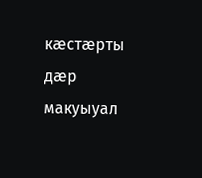кæстæрты дæр макуыуал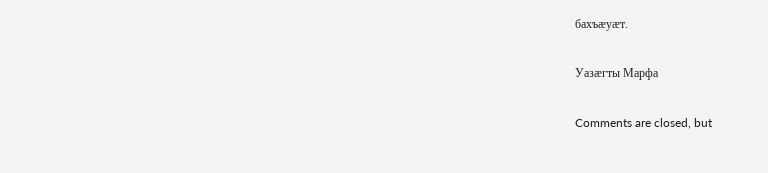бахъæуæт.

Уазæгты Марфа

Comments are closed, but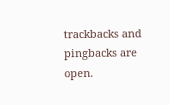trackbacks and pingbacks are open.